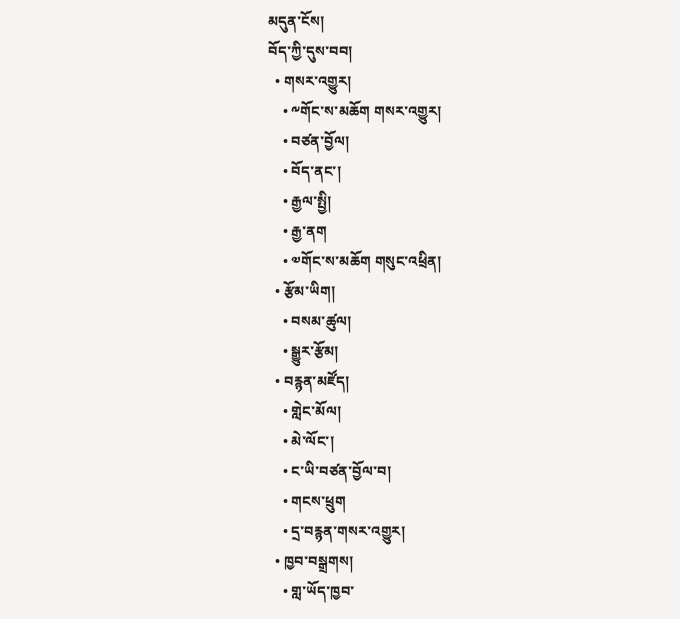མདུན་ངོས།
བོད་ཀྱི་དུས་བབ།
  • གསར་འགྱུར།
    • ༸གོང་ས་མཆོག གསར་འགྱུར།
    • བཙན་བྱོལ།
    • བོད་ནང་།
    • རྒྱལ་སྤྱི།
    • རྒྱ་ནག
    • ༧གོང་ས་མཆོག གསུང་འཕྲིན།
  • རྩོམ་ཡིག།
    • བསམ་ཚུལ།
    • སྒྱུར་རྩོམ།
  • བརྙན་མཛོད།
    • གླེང་མོལ།
    • མེ་ལོང་།
    • ང་ཡི་བཙན་བྱོལ་བ།
    • གངས་ཕྲུག
    • དྲ་བརྙན་གསར་འགྱུར།
  • ཁྱབ་བསྒྲགས།
    • གླ་ཡོད་ཁྱབ་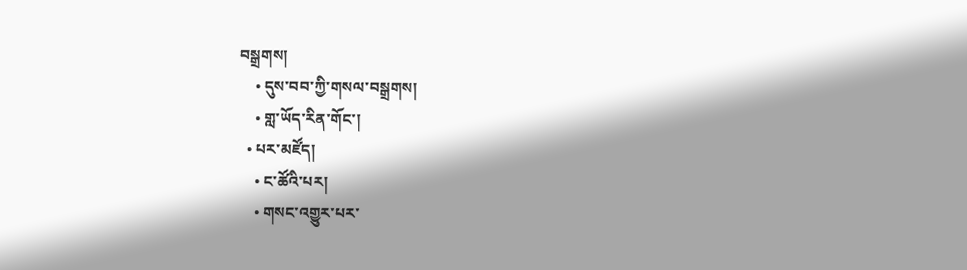བསྒྲགས།
    • དུས་བབ་ཀྱི་གསལ་བསྒྲགས།
    • གླ་ཡོད་རིན་གོང་།
  • པར་མཛོད།
    • ང་ཚོའི་པར།
    • གསང་འགྱུར་པར་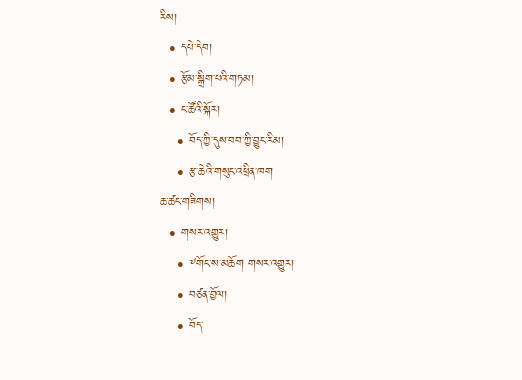རིས།
  • དཔེ་དེབ།
  • རྩོམ་སྒྲིག་པའི་གཏམ།
  • ང་ཚོའི་སྐོར།
    • བོད་ཀྱི་དུས་བབ་ཀྱི་བྱུང་རིམ།
    • རྩ་ཆེའི་གསུང་འཕྲིན་ཁག
ཆ་ཚང་གཟིགས།
  • གསར་འགྱུར།
    • ༸གོང་ས་མཆོག གསར་འགྱུར།
    • བཙན་བྱོལ།
    • བོད་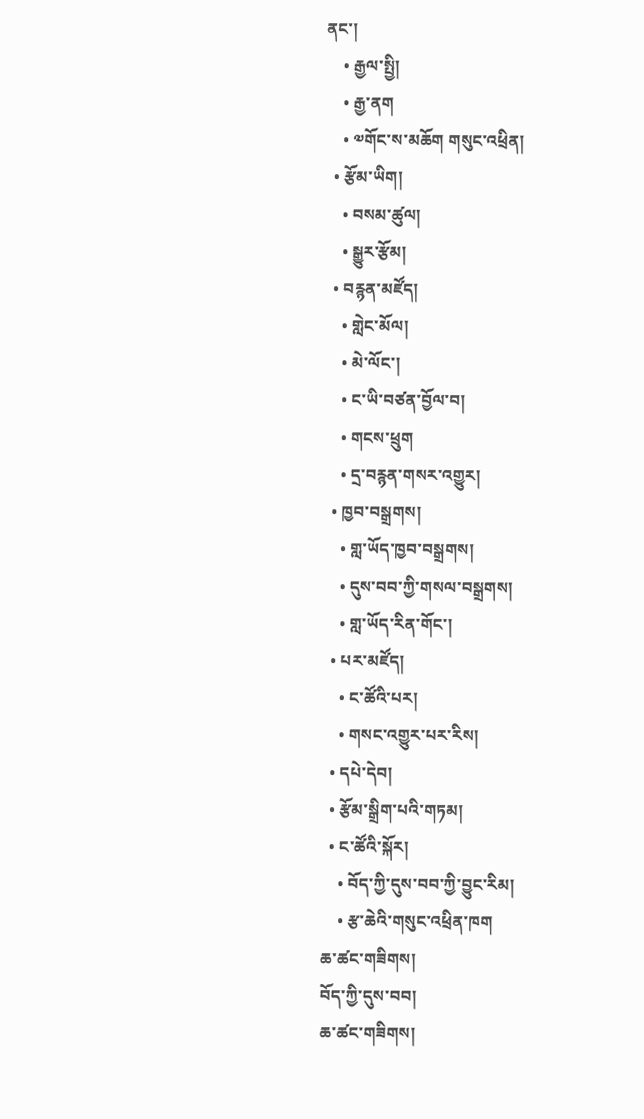ནང་།
    • རྒྱལ་སྤྱི།
    • རྒྱ་ནག
    • ༧གོང་ས་མཆོག གསུང་འཕྲིན།
  • རྩོམ་ཡིག།
    • བསམ་ཚུལ།
    • སྒྱུར་རྩོམ།
  • བརྙན་མཛོད།
    • གླེང་མོལ།
    • མེ་ལོང་།
    • ང་ཡི་བཙན་བྱོལ་བ།
    • གངས་ཕྲུག
    • དྲ་བརྙན་གསར་འགྱུར།
  • ཁྱབ་བསྒྲགས།
    • གླ་ཡོད་ཁྱབ་བསྒྲགས།
    • དུས་བབ་ཀྱི་གསལ་བསྒྲགས།
    • གླ་ཡོད་རིན་གོང་།
  • པར་མཛོད།
    • ང་ཚོའི་པར།
    • གསང་འགྱུར་པར་རིས།
  • དཔེ་དེབ།
  • རྩོམ་སྒྲིག་པའི་གཏམ།
  • ང་ཚོའི་སྐོར།
    • བོད་ཀྱི་དུས་བབ་ཀྱི་བྱུང་རིམ།
    • རྩ་ཆེའི་གསུང་འཕྲིན་ཁག
ཆ་ཚང་གཟིགས།
བོད་ཀྱི་དུས་བབ།
ཆ་ཚང་གཟིགས།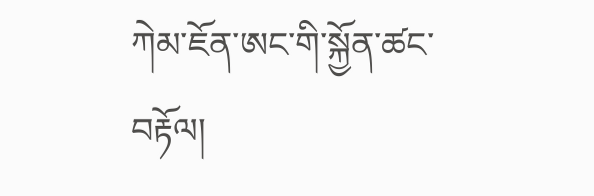ཀེམ་ཇོན་ཨང་གི་སྐྱོན་ཚང་བརྟོལ།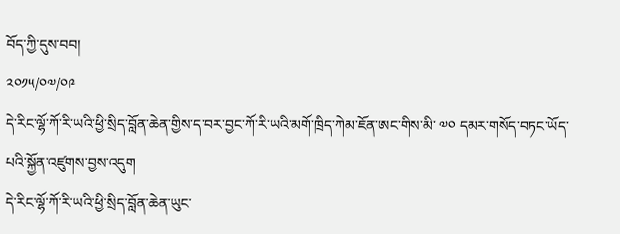བོད་ཀྱི་དུས་བབ།
༢༠༡༥/༠༧/༠༩
དེ་རིང་ལྷོ་ཀོ་རི་ཡའི་ཕྱི་སྲིད་བློན་ཆེན་གྱིས་ད་བར་བྱང་ཀོ་རི་ཡའི་མགོ་ཁྲིད་ཀེམ་ཇོན་ཨང་གིས་མི་ ༧༠ དམར་གསོད་བཏང་ཡོད་པའི་སྐྱོན་འཛུགས་བྱས་འདུག
དེ་རིང་ལྷོ་ཀོ་རི་ཡའི་ཕྱི་སྲིད་བློན་ཆེན་ཡུང་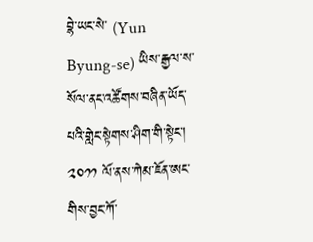བྷེ་ཡང་སེ་ (Yun Byung-se) ཡིས་རྒྱལ་ས་སོལ་ནང་འཚོགས་བཞིན་ཡོད་པའི་གླེང་སྟེགས་ཤིག་གི་སྟེང་། ༢༠༡༡ ལོ་ནས་ཀེམ་ཇོན་ཨང་གིས་བྱང་ཀོ་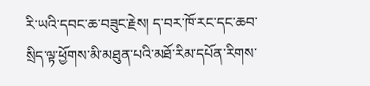རི་ཡའི་དབང་ཆ་བཟུང་རྗེས། ད་བར་ཁོ་རང་དང་ཆབ་སྲིད་ལྟ་ཕྱོགས་མི་མཐུན་པའི་མཐོ་རིམ་དཔོན་རིགས་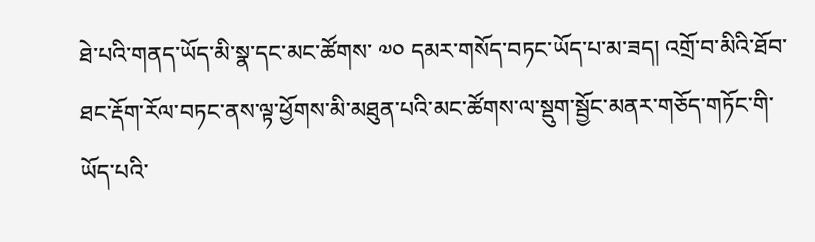ཐེ་པའི་གནད་ཡོད་མི་སྣ་དང་མང་ཚོགས་ ༧༠ དམར་གསོད་བཏང་ཡོད་པ་མ་ཟད། འགྲོ་བ་མིའི་ཐོབ་ཐང་རྡོག་རོལ་བཏང་ནས་ལྟ་ཕྱོགས་མི་མཐུན་པའི་མང་ཚོགས་ལ་སྡུག་སྦྱོང་མནར་གཅོད་གཏོང་གི་ཡོད་པའི་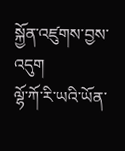སྐྱོན་འཛུགས་བྱས་འདུག
ལྷོ་ཀོ་རི་ཡའི་ཡོན་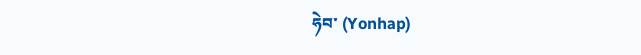ཧེབ་ (Yonhap)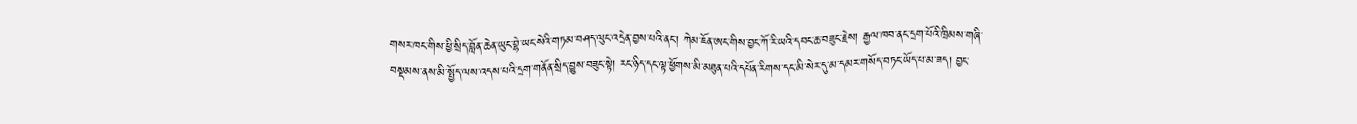གསར་ཁང་གིས་ཕྱི་སྲིད་བློན་ཆེན་ཡུང་བྷེ་ཡང་སེའི་གཏམ་བཤད་ལུང་འདྲེན་བྱས་པའི་ནང་། ཀེམ་ཇོན་ཨང་གིས་བྱང་ཀོ་རི་ཡའི་དབང་ཆ་བཟུང་རྗེས། རྒྱལ་ཁབ་ནང་དྲག་པོའི་ཁྲིམས་གཞི་བསྡམས་ནས་མི་སྤྱོད་ལས་འདས་པའི་དྲག་གནོན་སྲིད་བྱུས་བཟུང་སྟེ། རང་ཉིད་དང་ལྟ་ཕྱོགས་མི་མཐུན་པའི་དཔོན་རིགས་དང་མི་སེར་དུ་མ་དམར་གསོད་བཏང་ཡོད་པ་མ་ཟད། བྱང་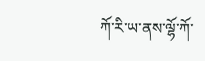ཀོ་རི་ཡ་ནས་ལྷོ་ཀོ་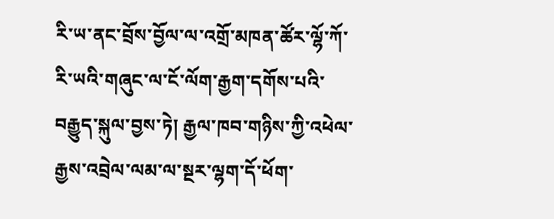རི་ཡ་ནང་བྲོས་བྱོལ་ལ་འགྲོ་མཁན་ཚོར་ལྷོ་ཀོ་རི་ཡའི་གཞུང་ལ་ངོ་ལོག་རྒྱག་དགོས་པའི་བརྒྱུད་སྐུལ་བྱས་ཏེ། རྒྱལ་ཁབ་གཉིས་ཀྱི་འཕེལ་རྒྱས་འབྲེལ་ལམ་ལ་སྔར་ལྷག་དོ་ཕོག་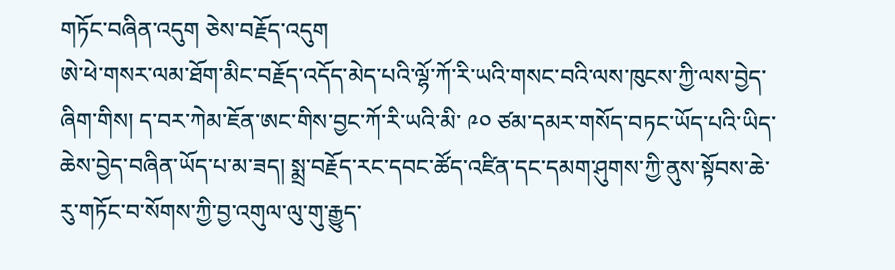གཏོང་བཞིན་འདུག ཅེས་བརྗོད་འདུག
ཨེ་ཕེ་གསར་ལམ་ཐོག་མིང་བརྗོད་འདོད་མེད་པའི་ལྷོ་ཀོ་རི་ཡའི་གསང་བའི་ལས་ཁུངས་ཀྱི་ལས་བྱེད་ཞིག་གིས། ད་བར་ཀེམ་ཇོན་ཨང་གིས་བྱང་ཀོ་རི་ཡའི་མི་ ༩༠ ཙམ་དམར་གསོད་བཏང་ཡོད་པའི་ཡིད་ཆེས་བྱེད་བཞིན་ཡོད་པ་མ་ཟད། སྨྲ་བརྗོད་རང་དབང་ཚོད་འཛིན་དང་དམག་ཤུགས་ཀྱི་ནུས་སྟོབས་ཆེ་རུ་གཏོང་བ་སོགས་ཀྱི་བྱ་འགུལ་ལུ་གུ་རྒྱུད་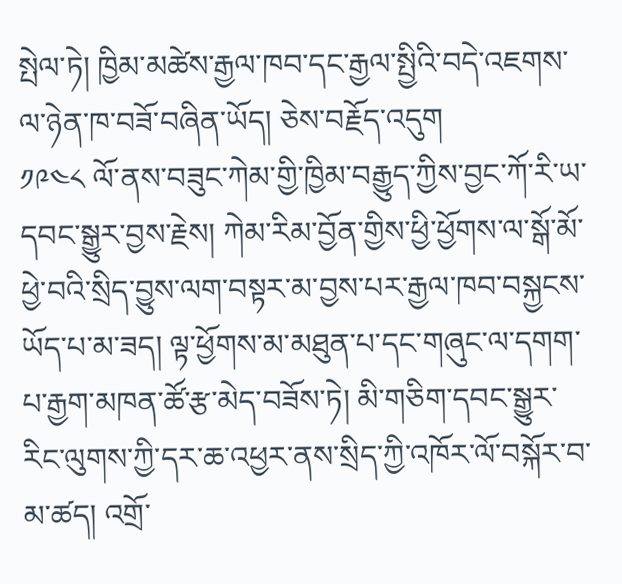སྤེལ་ཏེ། ཁྱིམ་མཚེས་རྒྱལ་ཁབ་དང་རྒྱལ་སྤྱིའི་བདེ་འཇགས་ལ་ཉེན་ཁ་བཟོ་བཞིན་ཡོད། ཅེས་བརྗོད་འདུག
༡༩༤༨ ལོ་ནས་བཟུང་ཀེམ་གྱི་ཁྱིམ་བརྒྱུད་ཀྱིས་བྱང་ཀོ་རི་ཡ་དབང་སྒྱུར་བྱས་རྗེས། ཀེམ་རིམ་བྱོན་གྱིས་ཕྱི་ཕྱོགས་ལ་སྒོ་མོ་ཕྱེ་བའི་སྲིད་བྱུས་ལག་བསྟར་མ་བྱས་པར་རྒྱལ་ཁབ་བསྐྱངས་ཡོད་པ་མ་ཟད། ལྟ་ཕྱོགས་མ་མཐུན་པ་དང་གཞུང་ལ་དགག་པ་རྒྱག་མཁན་ཚོ་རྩ་མེད་བཟོས་ཏེ། མི་གཅིག་དབང་སྒྱུར་རིང་ལུགས་ཀྱི་དར་ཆ་འཕྱར་ནས་སྲིད་ཀྱི་འཁོར་ལོ་བསྐོར་བ་མ་ཚད། འགྲོ་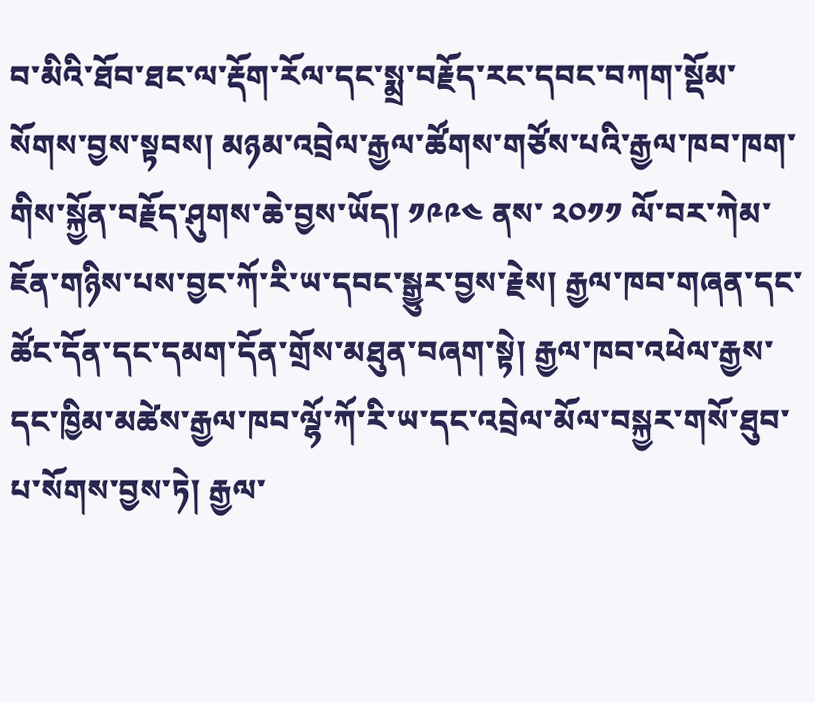བ་མིའི་ཐོབ་ཐང་ལ་རྡོག་རོལ་དང་སྨྲ་བརྗོད་རང་དབང་བཀག་སྡོམ་སོགས་བྱས་སྟབས། མཉམ་འབྲེལ་རྒྱལ་ཚོགས་གཙོས་པའི་རྒྱལ་ཁབ་ཁག་གིས་སྐྱོན་བརྗོད་ཤུགས་ཆེ་བྱས་ཡོད། ༡༩༩༤ ནས་ ༢༠༡༡ ལོ་བར་ཀེམ་ཇོན་གཉིས་པས་བྱང་ཀོ་རི་ཡ་དབང་སྒྱུར་བྱས་རྗེས། རྒྱལ་ཁབ་གཞན་དང་ཚོང་དོན་དང་དམག་དོན་གྲོས་མཐུན་བཞག་སྟེ། རྒྱལ་ཁབ་འཕེལ་རྒྱས་དང་ཁྱིམ་མཚེས་རྒྱལ་ཁབ་ལྷོ་ཀོ་རི་ཡ་དང་འབྲེལ་མོལ་བསྐྱར་གསོ་ཐུབ་པ་སོགས་བྱས་ཏེ། རྒྱལ་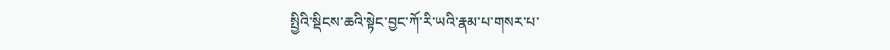སྤྱིའི་སྡིངས་ཆའི་སྟེང་བྱང་ཀོ་རི་ཡའི་རྣམ་པ་གསར་པ་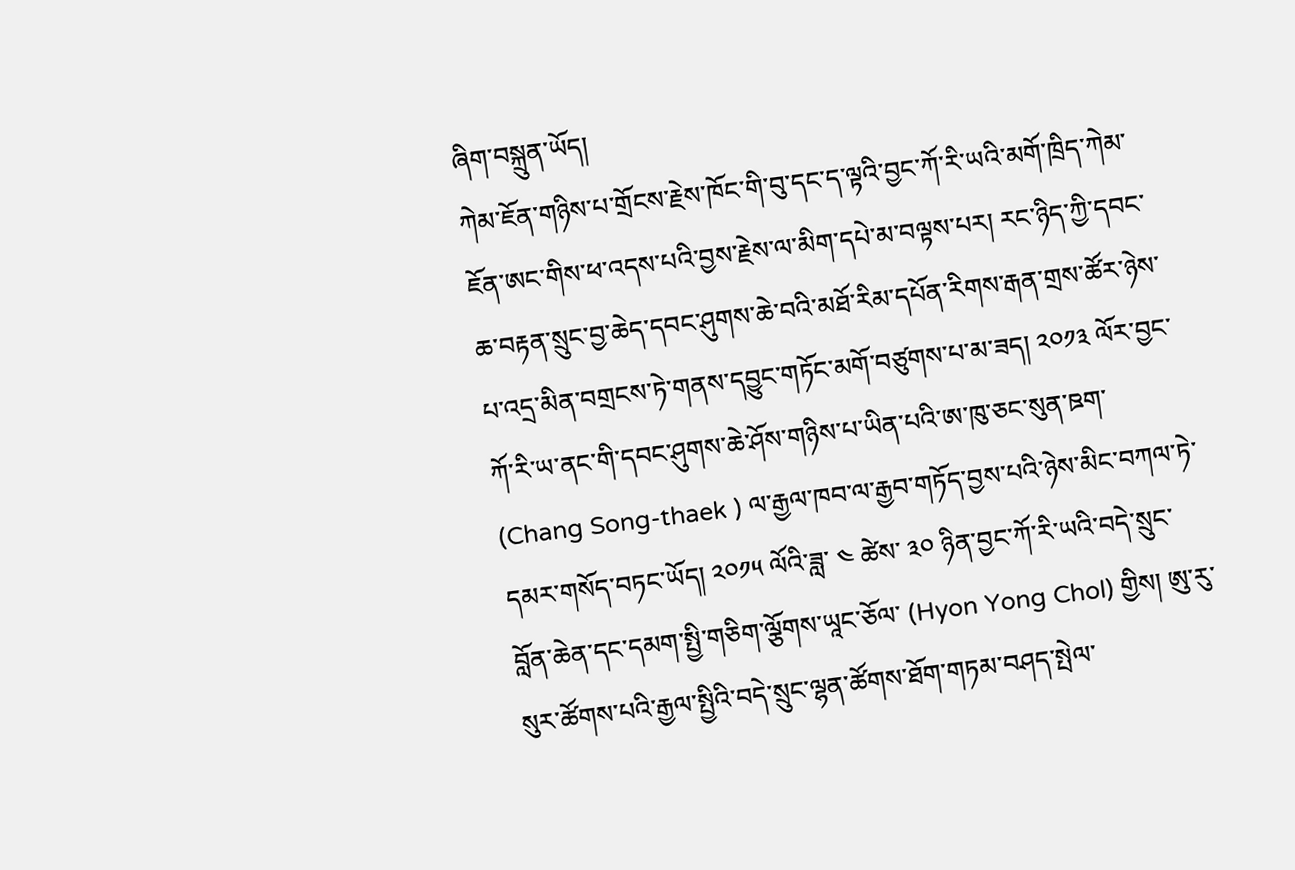ཞིག་བསྐྲུན་ཡོད།
ཀེམ་ཇོན་གཉིས་པ་གྲོངས་རྗེས་ཁོང་གི་བུ་དང་ད་ལྟའི་བྱང་ཀོ་རི་ཡའི་མགོ་ཁྲིད་ཀེམ་ཇོན་ཨང་གིས་ཕ་འདས་པའི་བྱས་རྗེས་ལ་མིག་དཔེ་མ་བལྟས་པར། རང་ཉིད་ཀྱི་དབང་ཆ་བརྟན་སྲུང་བྱ་ཆེད་དབང་ཤུགས་ཆེ་བའི་མཐོ་རིམ་དཔོན་རིགས་རྒན་གྲས་ཚོར་ཉེས་པ་འདྲ་མིན་བགྲངས་ཏེ་གནས་དབྱུང་གཏོང་མགོ་བཙུགས་པ་མ་ཟད། ༢༠༡༣ ལོར་བྱང་ཀོ་རི་ཡ་ནང་གི་དབང་ཤུགས་ཆེ་ཤོས་གཉིས་པ་ཡིན་པའི་ཨ་ཁུ་ཅང་སུན་ཋག་ (Chang Song-thaek ) ལ་རྒྱལ་ཁབ་ལ་རྒྱབ་གཏོད་བྱས་པའི་ཉེས་མིང་བཀལ་ཏེ་དམར་གསོད་བཏང་ཡོད། ༢༠༡༥ ལོའི་ཟླ་ ༤ ཚེས་ ༣༠ ཉིན་བྱང་ཀོ་རི་ཡའི་བདེ་སྲུང་བློན་ཆེན་དང་དམག་སྤྱི་གཅིག་ལྕོགས་ཡཱང་ཅོལ་ (Hyon Yong Chol) གྱིས། ཨུ་རུ་སུར་ཚོགས་པའི་རྒྱལ་སྤྱིའི་བདེ་སྲུང་ལྷན་ཚོགས་ཐོག་གཏམ་བཤད་སྤེལ་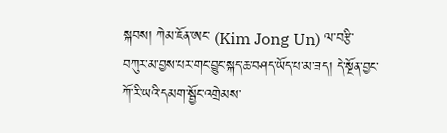སྐབས། ཀེམ་ཇོན་ཨང་ (Kim Jong Un) ལ་བརྩི་བཀུར་མ་བྱས་པར་གང་བྱུང་སྐད་ཆ་བཤད་ཡོད་པ་མ་ཟད། དེ་སྔོན་བྱང་ཀོ་རི་ཡའི་དམག་སྦྱོང་འགྲེམས་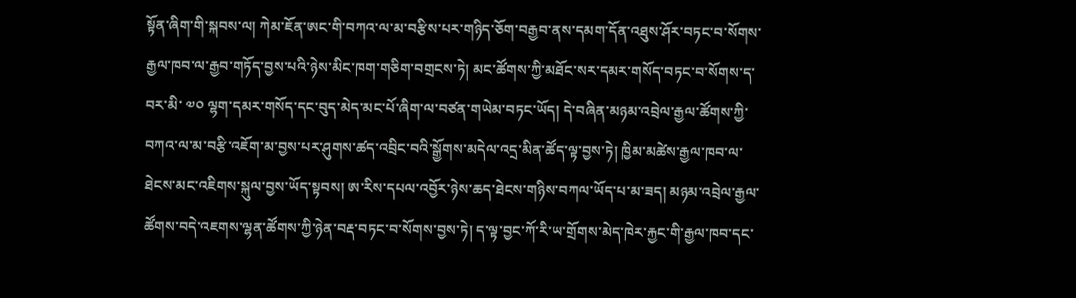སྟོན་ཞིག་གི་སྐབས་ལ། ཀེམ་ཇོན་ཨང་གི་བཀའ་ལ་མ་བརྩིས་པར་གཉིད་ཅོག་བརྒྱབ་ནས་དམག་དོན་འཐུས་ཤོར་བཏང་བ་སོགས་རྒྱལ་ཁབ་ལ་རྒྱབ་གཏོད་བྱས་པའི་ཉེས་མིང་ཁག་གཅིག་བགྲངས་ཏེ། མང་ཚོགས་ཀྱི་མཐོང་སར་དམར་གསོད་བཏང་བ་སོགས་ད་བར་མི་ ༧༠ ལྷག་དམར་གསོད་དང་བུད་མེད་མང་པོ་ཞིག་ལ་བཙན་གཡེམ་བཏང་ཡོད། དེ་བཞིན་མཉམ་འབྲེལ་རྒྱལ་ཚོགས་ཀྱི་བཀའ་ལ་མ་བརྩི་འཇོག་མ་བྱས་པར་ཤུགས་ཚད་འབྲིང་བའི་སྒྱོགས་མདེལ་འདྲ་མིན་ཚོད་ལྟ་བྱས་ཏེ། ཁྱིམ་མཚེས་རྒྱལ་ཁབ་ལ་ཐེངས་མང་འཇིགས་སྐུལ་བྱས་ཡོད་སྟབས། ཨ་རིས་དཔལ་འབྱོར་ཉེས་ཆད་ཐེངས་གཉིས་བཀལ་ཡོད་པ་མ་ཟད། མཉམ་འབྲེལ་རྒྱལ་ཚོགས་བདེ་འཇགས་ལྷན་ཚོགས་ཀྱི་ཉེན་བརྡ་བཏང་བ་སོགས་བྱས་ཏེ། ད་ལྟ་བྱང་ཀོ་རི་ཡ་གྲོགས་མེད་ཁེར་རྐྱང་གི་རྒྱལ་ཁབ་དང་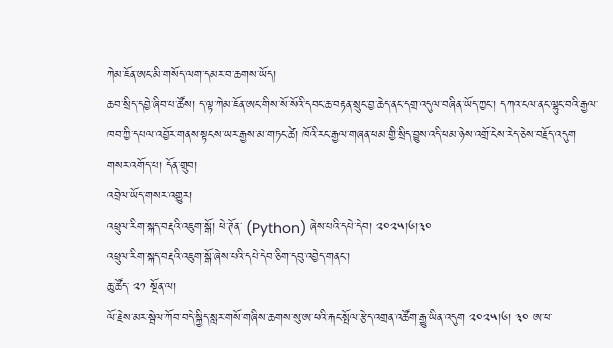ཀེམ་ཇོན་ཨང་མི་གསོད་ལག་དམར་བ་ཆགས་ཡོད།
ཆབ་སྲིད་དབྱེ་ཞིབ་པ་ཚོས། ད་ལྟ་ཀེམ་ཇོན་ཨང་གིས་སོ་སོའི་དབང་ཆ་བརྟན་སྲུང་བྱ་ཆེད་ནང་དགྲ་འདུལ་བཞིན་ཡོད་ཀྱང་། དཀའ་ངལ་ནང་ལྷུང་བའི་རྒྱལ་ཁབ་ཀྱི་དཔལ་འབྱོར་གནས་སྟངས་ཡར་རྒྱས་མ་གཏང་ཚེ། ཁོའི་རང་རྒྱལ་གཞན་ཕམ་གྱི་སྲིད་བྱུས་འདི་ཕམ་ཉེས་འགྲོ་ངེས་རེད་ཅེས་བརྗོད་འདུག
གསར་འགོད་པ། དོན་གྲུབ།
འབྲེལ་ཡོད་གསར་འགྱུར།
འཕྲུལ་རིག་སྐད་བརྡའི་འཇུག་སྒོ། ཕེ་ཊོན་ (Python) ཞེས་པའི་དཔེ་དེབ། ༢༠༢༥།༦།༣༠
འཕྲུལ་རིག་སྐད་བརྡའི་འཇུག་སྒོ་ཞེས་པའི་དཔེ་དེབ་ཅིག་དབུ་འབྱེད་གནང་།
ཆུ་ཚོད་ ༢༡ སྔོན་ལ།
ལོ་རྗེས་མར་སྦེལ་ཀོབ་བདེ་སྐྱིད་སླར་གསོ་གཞིས་ཆགས་སུ་ཨ་ཕའི་རྐང་སྤོལ་རྩེད་འགྲན་འཚོག་རྒྱུ་ཡིན་འདུག ༢༠༢༥།༦། ༣༠ ཨ་ཕ་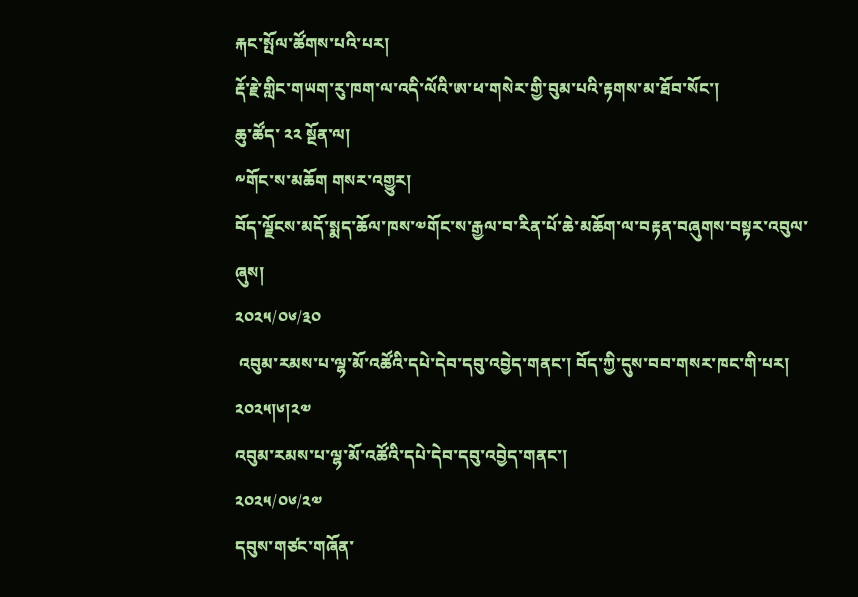རྐང་སྤོལ་ཚོགས་པའི་པར།
རྡོ་རྗེ་གླིང་གཡག་རུ་ཁག་ལ་འདི་ལོའི་ཨ་ཕ་གསེར་གྱི་བུམ་པའི་རྟགས་མ་ཐོབ་སོང་།
ཆུ་ཚོད་ ༢༢ སྔོན་ལ།
༸གོང་ས་མཆོག གསར་འགྱུར།
བོད་ལྗོངས་མདོ་སྨད་ཆོལ་ཁས་༧གོང་ས་རྒྱལ་བ་རིན་པོ་ཆེ་མཆོག་ལ་བརྟན་བཞུགས་བསྟར་འབུལ་ཞུས།
༢༠༢༥/༠༦/༣༠
 འབུམ་རམས་པ་ལྷ་མོ་འཚོའི་དཔེ་དེབ་དབུ་འབྱེད་གནང་། བོད་ཀྱི་དུས་བབ་གསར་ཁང་གི་པར། ༢༠༢༥།༦།༢༧
འབུམ་རམས་པ་ལྷ་མོ་འཚོའི་དཔེ་དེབ་དབུ་འབྱེད་གནང་།
༢༠༢༥/༠༦/༢༧
དབུས་གཙང་གཞོན་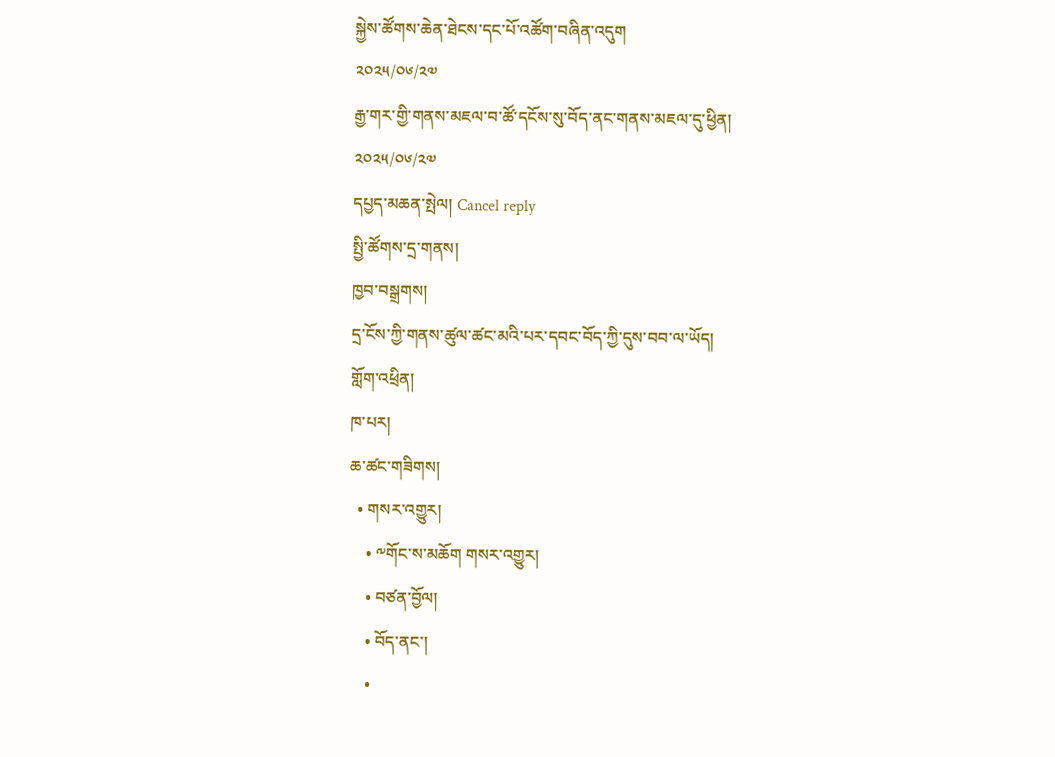སྐྱེས་ཚོགས་ཆེན་ཐེངས་དང་པོ་འཚོག་བཞིན་འདུག
༢༠༢༥/༠༦/༢༧
རྒྱ་གར་གྱི་གནས་མཇལ་བ་ཚོ་དངོས་སུ་བོད་ནང་གནས་མཇལ་དུ་ཕྱིན།
༢༠༢༥/༠༦/༢༧
དཔྱད་མཆན་སྤེལ། Cancel reply
སྤྱི་ཚོགས་དྲ་གནས།
ཁྱབ་བསྒྲགས།
དྲ་ངོས་ཀྱི་གནས་ཚུལ་ཚང་མའི་པར་དབང་བོད་ཀྱི་དུས་བབ་ལ་ཡོད།
གློག་འཕྲིན།
ཁ་པར།
ཆ་ཚང་གཟིགས།
  • གསར་འགྱུར།
    • ༸གོང་ས་མཆོག གསར་འགྱུར།
    • བཙན་བྱོལ།
    • བོད་ནང་།
    •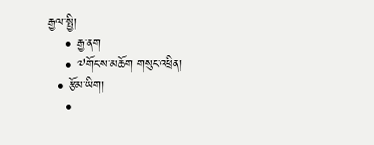རྒྱལ་སྤྱི།
    • རྒྱ་ནག
    • ༧གོང་ས་མཆོག གསུང་འཕྲིན།
  • རྩོམ་ཡིག།
    •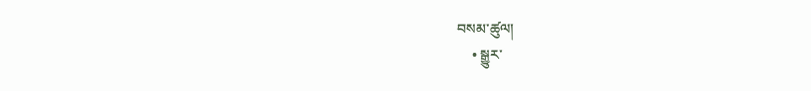བསམ་ཚུལ།
    • སྒྱུར་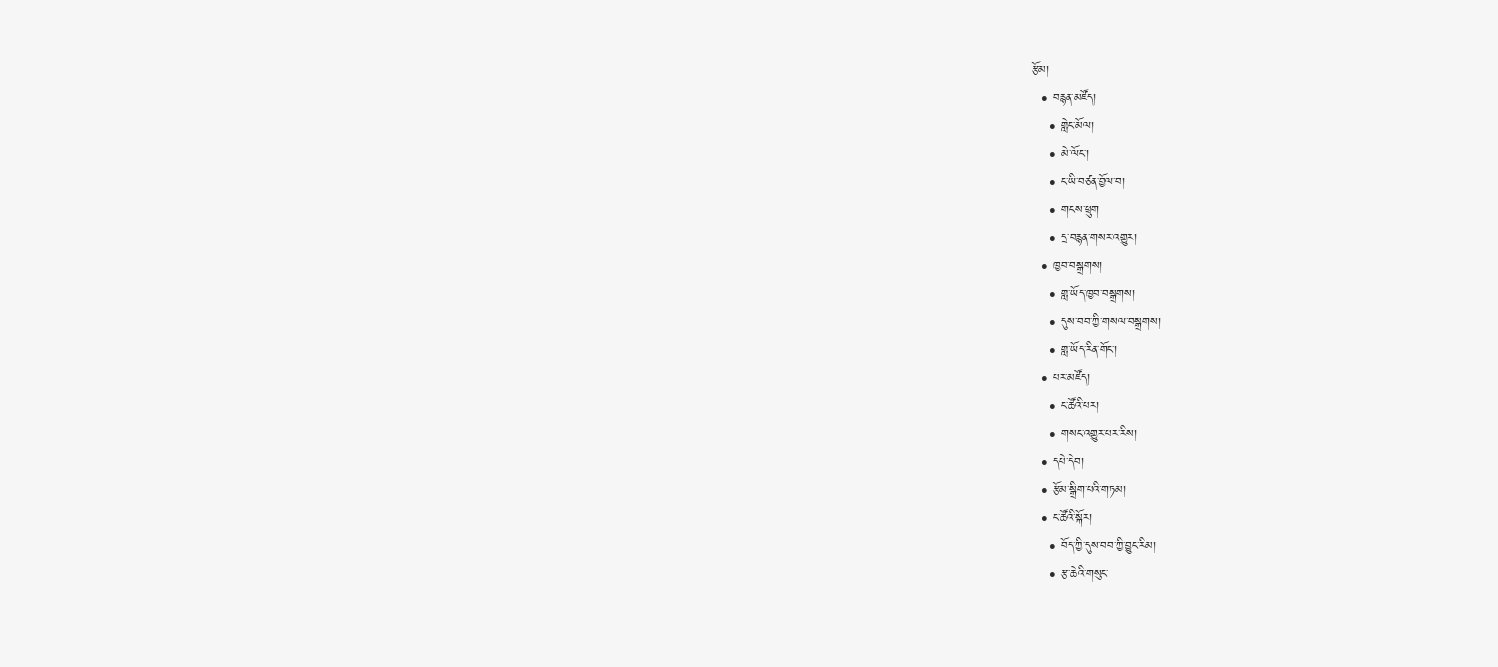རྩོམ།
  • བརྙན་མཛོད།
    • གླེང་མོལ།
    • མེ་ལོང་།
    • ང་ཡི་བཙན་བྱོལ་བ།
    • གངས་ཕྲུག
    • དྲ་བརྙན་གསར་འགྱུར།
  • ཁྱབ་བསྒྲགས།
    • གླ་ཡོད་ཁྱབ་བསྒྲགས།
    • དུས་བབ་ཀྱི་གསལ་བསྒྲགས།
    • གླ་ཡོད་རིན་གོང་།
  • པར་མཛོད།
    • ང་ཚོའི་པར།
    • གསང་འགྱུར་པར་རིས།
  • དཔེ་དེབ།
  • རྩོམ་སྒྲིག་པའི་གཏམ།
  • ང་ཚོའི་སྐོར།
    • བོད་ཀྱི་དུས་བབ་ཀྱི་བྱུང་རིམ།
    • རྩ་ཆེའི་གསུང་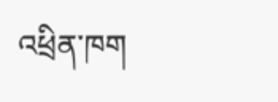འཕྲིན་ཁག